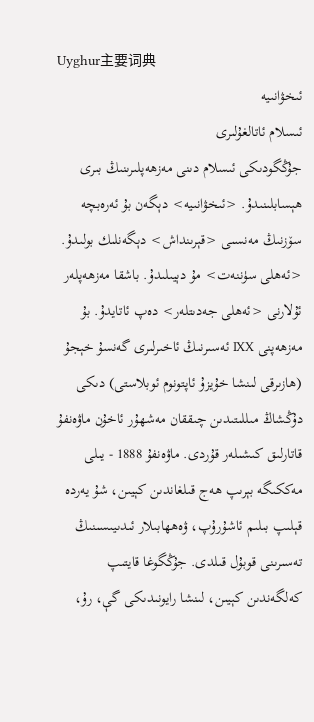Uyghur主要词典
ئىخۋانىيە
ئىسلام ئاتالغۇلىرى
جۇڭگودىكى ئىسلام دىنى مەزھەپلىرىنىڭ بىرى ھېسابلىنىدۇ. <ئىخۋانىيە> دېگەن بۇ ئەرەبچە سۆزنىڭ مەنسىى <قېرىنداش> دېگەنلىك بولىدۇ. <ئەھلى سۈننەت> مۇ دېيىلىدۇ. باشقا مەزھەپلەر ئۇلارنى <ئەھلى جەدىتلەر> دەپ ئاتايدۇ. بۇ مەزھەپنى ⅨⅩ ئەسىرنىڭ ئاخىرلىرى گەنسۇ خېجۇ (ھازىرقى لىنشا خۇيزۇ ئاپتونوم ئوبلاستى) دىكى دۇڭشاڭ مىللىتىدىن چىققان مەشھۇر ئاخۇن ماۋەنفۇ قاتارلىق كىشىلەر قۇردى. ماۋەنفۇ 1888 - يىلى مەككىگە بېرىپ ھەج قىلغاندىن كېيىن، شۇ يەردە قېلىپ بىلىم ئاشۇرۇپ، ۋەھھابىلار ئىدىيىسىنىڭ تەسىرىنى قوبۇل قىلدى. جۇڭگوغا قايتىپ كەلگەندىن كېيىن، لىنشا رايونىدىكى گې، رۇ،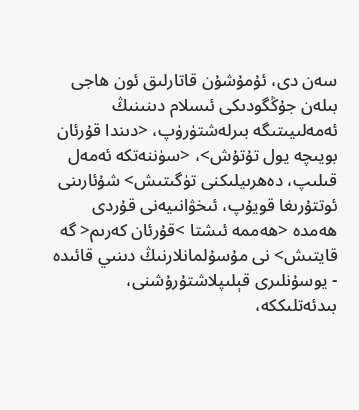سەن دى، ئۇمۇشۇن قاتارلىق ئون ھاجى بىلەن جۇڭگودىكى ئىسلام دىنىنىڭ ئەمەلىيىتىگە بىرلەشتۈرۈپ، <دىندا قۇرئان بويىچە يول تۇتۇش>، <سۈننەتكە ئەمەل قىلىپ، دەھرىيلىكنى تۈگىتىش> شۇئارىنى ئوتتۇرىغا قويۇپ، ئىخۋانىيەنى قۇردى ھەمدە <ھەممە ئىشتا >قۇرئان كەرىم< گە قايتىش> نى مۇسۇلمانلارنىڭ دىنىي قائىدە - يوسۇنلىرى قېلىپلاشتۇرۇشنى، بىدئەتلىككە،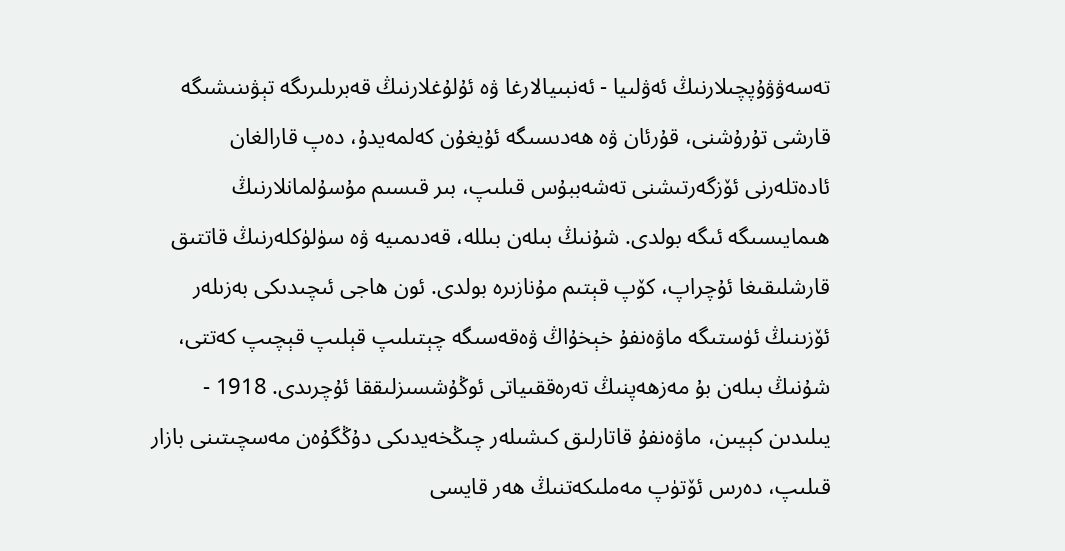تەسەۋۋۇپچىلارنىڭ ئەۋلىيا - ئەنبىيالارغا ۋە ئۇلۇغلارنىڭ قەبرىلىرىگە تېۋىنىشىگە قارشى تۇرۇشنى، قۇرئان ۋە ھەدىسىگە ئۇيغۇن كەلمەيدۇ، دەپ قارالغان ئادەتلەرنى ئۆزگەرتىشنى تەشەببۇس قىلىپ، بىر قىسىم مۇسۇلمانلارنىڭ ھىمايىسىگە ئىگە بولدى. شۇنىڭ بىلەن بىللە، قەدىمىيە ۋە سۈلۈكلەرنىڭ قاتتىق قارشلىقىغا ئۇچراپ، كۆپ قېتىم مۇنازىرە بولدى. ئون ھاجى ئىچىدىكى بەزىلەر ئۆزىنىڭ ئۈستىگە ماۋەنفۇ خېخۇاڭ ۋەقەسىگە چېتىلىپ قېلىپ قېچىپ كەتتى، شۇنىڭ بىلەن بۇ مەزھەپنىڭ تەرەققىياتى ئوڭۇشسىزلىققا ئۇچرىدى. 1918 - يىلىدىن كېيىن، ماۋەنفۇ قاتارلىق كىشىلەر چىڭخەيدىكى دۇڭگۇەن مەسچىتىنى بازار قىلىپ، دەرس ئۆتۈپ مەملىكەتنىڭ ھەر قايسى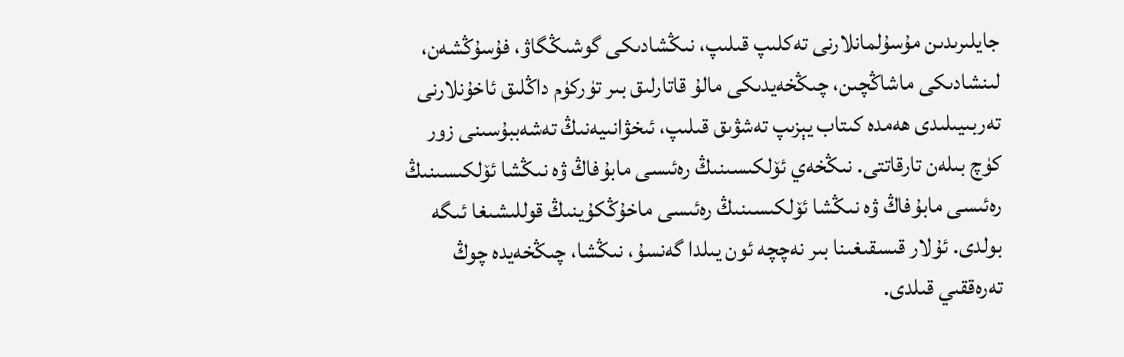جايلىرىدىن مۇسۇلمانلارنى تەكلىپ قىلىپ، نىڭشادىكى گوشىڭگاۋ، فۇسۇڭشەن، لىنشادىكى ماشاڭچىن، چىڭخەيدىكى مالۇ قاتارلىق بىر تۈركۈم داڭلىق ئاخۇنلارنى تەربىيىلىدى ھەمدە كىتاب يېزىپ تەشۋىق قىلىپ، ئىخۋانىيەنىڭ تەشەببۇسىنى زور كۈچ بىلەن تارقاتتى. نىڭخەي ئۆلكىسىنىڭ رەئىسى مابۇفاڭ ۋە نىڭشا ئۆلكىسىنىڭ رەئىسى مابۇفاڭ ۋە نىڭشا ئۆلكىسىنىڭ رەئىسى ماخۇڭكۇينىڭ قوللىشىغا ئىگە بولدى. ئۇلار قىسقىغىنا بىر نەچچە ئون يىلدا گەنسۇ، نىڭشا، چىڭخەيدە چوڭ تەرەققىي قىلدى.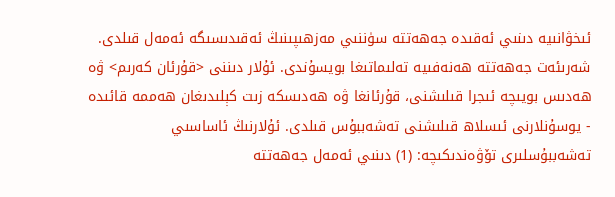ئىخۋانىيە دىنىي ئەقىدە جەھەتتە سۈننىي مەزھىپىنىڭ ئەقىدىسىگە ئەمەل قىلدى. شەرىئەت جەھەتتە ھەنەفىيە تەلىماتىغا بويسۇندى. ئۇلار دىننى <قۇرئان كەرىم> ۋە ھەدىس بويىچە ئىجرا قىلىشنى، قۇرئانغا ۋە ھەدىسكە زىت كېلىدىغان ھەممە قائىدە - يوسۇنلارنى ئىسلاھ قىلىشنى تەشەببۇس قىلدى. ئۇلارنىڭ ئاساسىي تەشەببۇسلىرى تۆۋەندىكىچە: (1) دىنىي ئەمەل جەھەتتە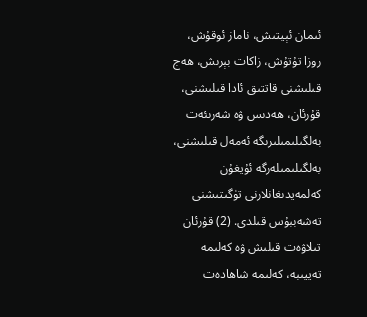ئىمان ئېيتىش، ناماز ئوقۇش، روزا تۇتۇش، زاكات بېرىش، ھەج قىلىشنى قاتتىق ئادا قىلىشنى، قۇرئان، ھەدىس ۋە شەرىئەت بەلگىلىمىلىرىگە ئەمەل قىلىشنى، بەلگىلىمىلەرگە ئۇيغۇن كەلمەيدىغانلارنى تۈگىتىشنى تەشەببۇس قىلدى. (2) قۇرئان تىلاۋەت قىلىش ۋە كەلىمە تەييىبە، كەلىمە شاھادەت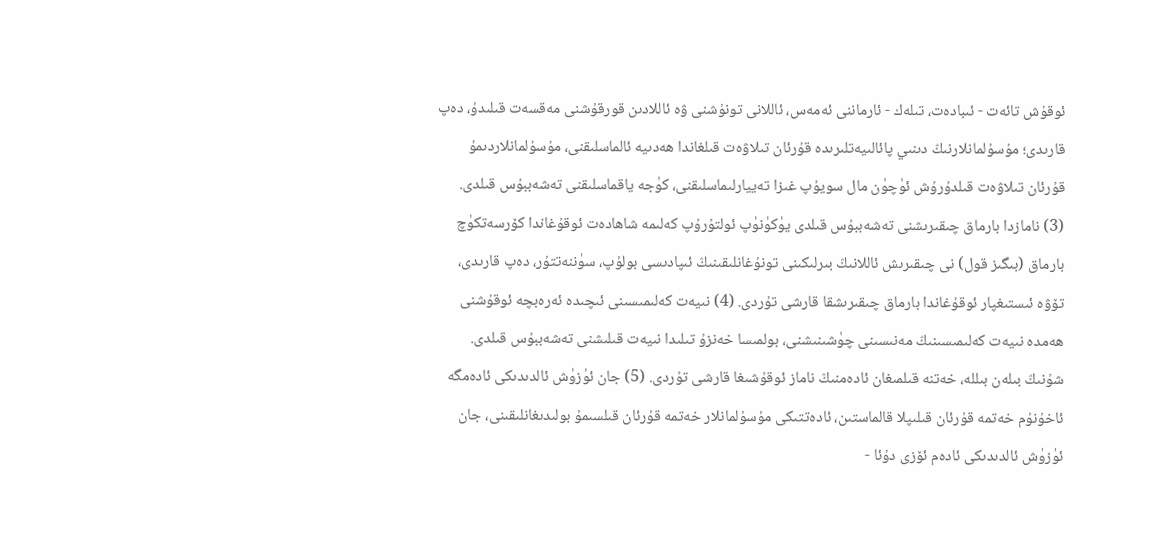ئوقۇش تائەت - ئىبادەت، تىلەك - ئارماننى ئەمەس، ئاللانى تونۇشنى ۋە ئاللادىن قورقۇشنى مەقسەت قىلىدۇ، دەپ قارىدى؛ مۇسۇلمانلارنىڭ دىنىي پائالىيەتلىرىدە قۇرئان تىلاۋەت قىلغاندا ھەدىيە ئالماسلىقنى، مۇسۇلمانلاردىمۇ قۇرئان تىلاۋەت قىلدۇرۇش ئۈچۈن مال سويۇپ غىزا تەييارلىماسلىقنى، كۈجە ياقماسلىقنى تەشەببۇس قىلدى. (3) نامازدا بارماق چىقىرىشنى تەشەببۇس قىلدى يۈكۈنۈپ ئولتۇرۇپ كەلىمە شاھادەت ئوقۇغاندا كۆرسەتكۈچ بارماق (بىگىز قول) نى چىقىرىش ئاللانىڭ بىرلىكىنى تونۇغانلىقىنىڭ ئىپادىسى بولۇپ، سۈننەتتۇر، دەپ قارىدى، تۆۋە ئىستىغپار ئوقۇغاندا بارماق چىقىرىشقا قارشى تۇردى. (4) نىيەت كەلىمىسىنى ئىچىدە ئەرەبچە ئوقۇشنى ھەمدە نىيەت كەلىمىسىنىڭ مەنىسىنى چۈشىنىشنى، بولمىسا خەنزۇ تىلىدا نىيەت قىلىشنى تەشەببۇس قىلدى. شۇنىڭ بىلەن بىللە، خەتنە قىلمىغان ئادەمنىڭ ناماز ئوقۇشىغا قارشى تۇردى. (5) جان ئۈزۈش ئالدىدىكى ئادەمگە ئاخۇنۇم خەتمە قۇرئان قىلىپلا قالماستىن، ئادەتتىكى مۇسۇلمانلار خەتمە قۇرئان قىلسىمۇ بولىدىغانلىقىنى، جان ئۈزۈش ئالدىدىكى ئادەم ئۆزى دۇئا -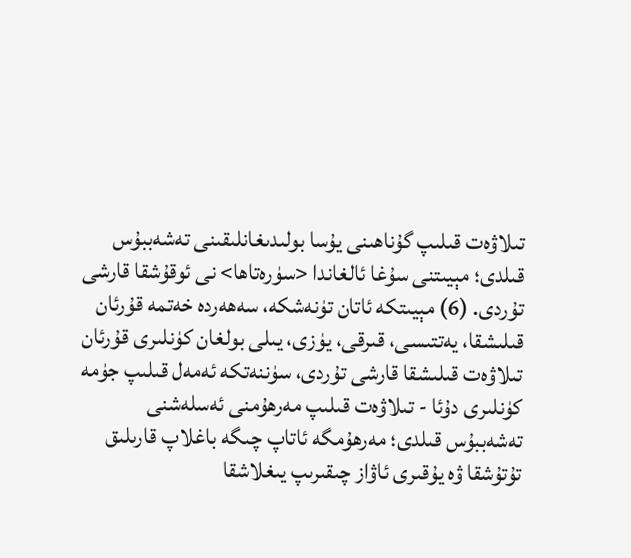تىلاۋەت قىلىپ گۇناھىنى يۇسا بولىدىغانلىقىنى تەشەببۇس قىلدى؛ مېيىتنى سۇغا ئالغاندا <سۈرەتاھا> نى ئوقۇشقا قارشى تۇردى. (6) مېيىتكە ئاتان تۈنەشكە، سەھەردە خەتمە قۇرئان قىلىشقا، يەتتىسى، قىرقى، يۈزى، يىلى بولغان كۈنلىرى قۇرئان تىلاۋەت قىلىشقا قارشى تۇردى، سۈننەتكە ئەمەل قىلىپ جۈمە كۈنلىرى دۇئا - تىلاۋەت قىلىپ مەرھۇمنى ئەسلەشنى تەشەببۇس قىلدى؛ مەرھۇمگە ئاتاپ چىگە باغلاپ قارىلىق تۇتۇشقا ۋە يۇقىرى ئاۋاز چىقىرىپ يىغلاشقا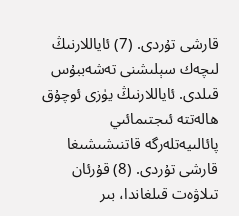قارشى تۇردى. (7) ئاياللارنىڭ لىچەك سېلىشنى تەشەببۇس قىلدى. ئاياللارنىڭ يۈزى ئوچۇق ھالەتتە ئىجتىمائىي پائالىيەتلەرگە قاتنىشىشىغا قارشى تۇردى. (8) قۇرئان تىلاۋەت قىلغاندا، بىر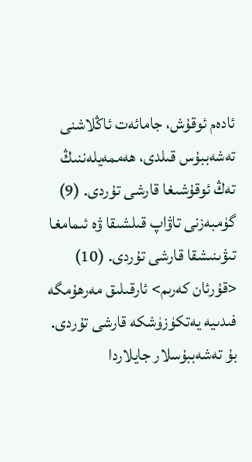ئادەم ئوقۇش، جامائەت ئاڭلاشنى تەشەببۇس قىلدى، ھەممەيلەننىڭ تەڭ ئوقۇشىغا قارشى تۇردى. (9) گۈمبەزنى تاۋاپ قىلشىقا ۋە ئىمامغا تىۋىنىشقا قارشى تۇردى. (10) <قۇرئان كەرىم> ئارقىلىق مەرھۇمگە فىدىيە يەتكۈزۈشكە قارشى تۇردى. بۇ تەشەببۇسلار جايلاردا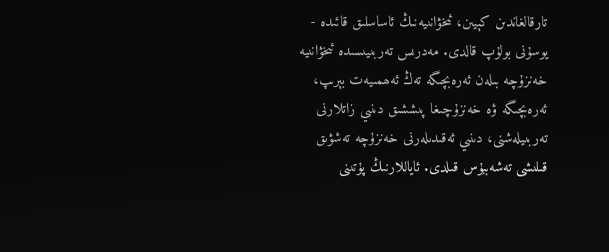تارقالغاندىن كېيىن، ئىخۋانىيەنىڭ ئاساسلىق قائىدە - يوسۇنى بولۇپ قالدى. مەدرىس تەربىيىسىدە ئىخۋانىيە خەنزۇچە بىلەن ئەرەبچىگە تەڭ ئەھمىيەت بېرىپ، ئەرەبچىگە ۋە خەنزۇچىغا پىششىق دىنىي زاتلارنى تەربىيلەشنى، دىنىي ئەقىدىلەرنى خەنزۇچە تەشۋىق قىلىشى تەشەببۇس قىلدى. ئاياللارنىڭ پۇتىنى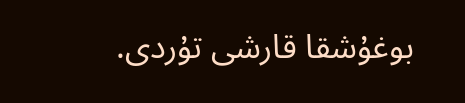بوغۇشقا قارشى تۇردى.